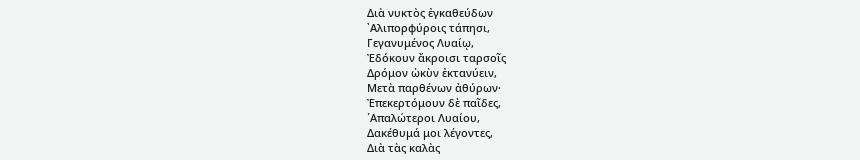Διὰ νυκτὸς ἐγκαθεύδων
᾿Αλιπορφύροις τάπησι,
Γεγανυμένος Λυαίῳ,
Ἐδόκουν ἄκροισι ταρσοῖς
Δρόμον ὠκὺν ἐκτανύειν,
Μετὰ παρθένων ἀθύρων·
Ἐπεκερτόμουν δὲ παῖδες,
῾Απαλώτεροι Λυαίου,
Δακέθυμά μοι λέγοντες,
Διὰ τὰς καλὰς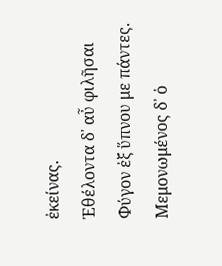ἐκείνας.
Ἐθέλοντα δ᾽ αὖ φιλῆσαι
Φύγον ἐξ ὕπνου με πάντες.
Μεμονωμένος δ᾽ ὁ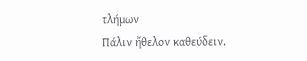τλήμων
Πάλιν ἤθελον καθεύδειν.